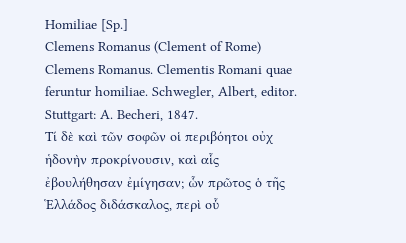Homiliae [Sp.]
Clemens Romanus (Clement of Rome)
Clemens Romanus. Clementis Romani quae feruntur homiliae. Schwegler, Albert, editor. Stuttgart: A. Becheri, 1847.
Τί δὲ καὶ τῶν σοφῶν οἱ περιβόητοι οὐχ ἡδονὴν προκρίνουσιν, καὶ αἷς ἐβουλήθησαν ἐμίγησαν; ὧν πρῶτος ὁ τῆς Ἑλλάδος διδάσκαλος, περὶ οὗ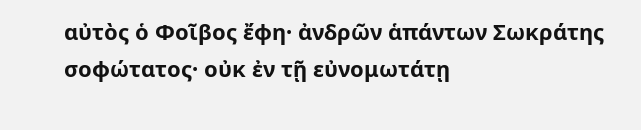αὐτὸς ὁ Φοῖβος ἔφη· ἀνδρῶν ἁπάντων Σωκράτης σοφώτατος· οὐκ ἐν τῇ εὐνομωτάτῃ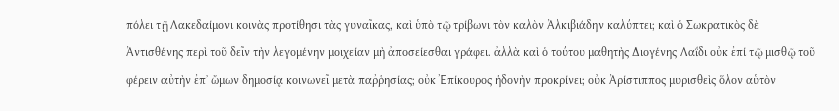πόλει τῇ Λακεδαίμονι κοινὰς προτίθησι τὰς γυναῖκας, καὶ ὑπὸ τῷ τρίβωνι τὸν καλὸν Ἀλκιβιάδην καλύπτει; καὶ ὁ Σωκρατικὸς δὲ Ἀντισθένης περὶ τοῦ δεῖν τὴν λεγομένην μοιχείαν μὴ ἀποσείεσθαι γράφει. ἀλλὰ καὶ ὁ τούτου μαθητὴς Διογένης Λαΐδι οὐκ ἐπί τῷ μισθῷ τοῦ φέρειν αὐτὴν ἐπ᾽ ὤμων δημοσίᾳ κοινωνεῖ μετὰ παῤῥησίας; οὐκ Ἐπίκουρος ἡδονὴν προκρίνει; οὐκ Ἀρίστιππος μυρισθεὶς ὅλον αὑτὸν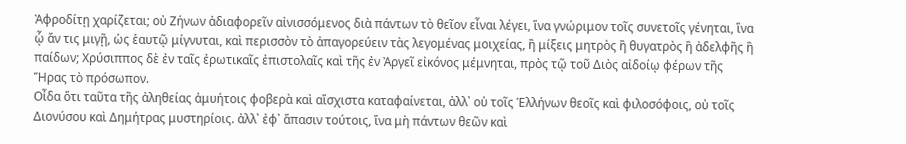Ἀφροδίτῃ χαρίζεται; οὐ Ζήνων ἀδιαφορεῖν αἰνισσόμενος διὰ πάντων τὸ θεῖον εἶναι λέγει, ἵνα γνώριμον τοῖς συνετοῖς γένηται, ἵνα ᾧ ἄν τις μιγῇ, ὡς ἑαυτῷ μίγνυται, καὶ περισσὸν τὸ ἀπαγορεύειν τὰς λεγομένας μοιχείας, ἢ μίξεις μητρὸς ἢ θυγατρὸς ἢ ἀδελφῆς ἢ παίδων; Χρύσιππος δὲ ἐν ταῖς ἐρωτικαῖς ἐπιστολαῖς καὶ τῆς ἐν Ἀργεῖ εἰκόνος μέμνηται, πρὸς τῷ τοῦ Διὸς αἰδοίῳ φέρων τῆς Ἥρας τὸ πρόσωπον.
Οἶδα ὅτι ταῦτα τῆς ἀληθείας ἀμυήτοις φοβερὰ καὶ αἴσχιστα καταφαίνεται, ἀλλ᾽ οὐ τοῖς Ἑλλήνων θεοῖς καὶ φιλοσόφοις, οὐ τοῖς Διονύσου καὶ Δημήτρας μυστηρίοις. ἀλλ᾽ ἐφ᾽ ἅπασιν τούτοις, ἵνα μὴ πάντων θεῶν καὶ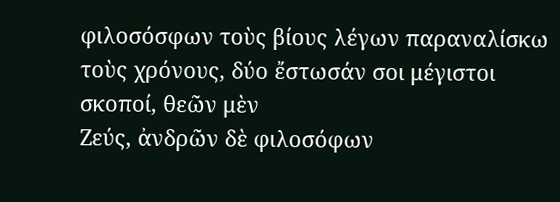φιλοσόσφων τοὺς βίους λέγων παραναλίσκω τοὺς χρόνους, δύο ἔστωσάν σοι μέγιστοι σκοποί, θεῶν μὲν
Ζεύς, ἀνδρῶν δὲ φιλοσόφων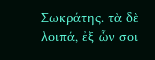Σωκράτης. τὰ δὲ λοιπά, ἐξ ὧν σοι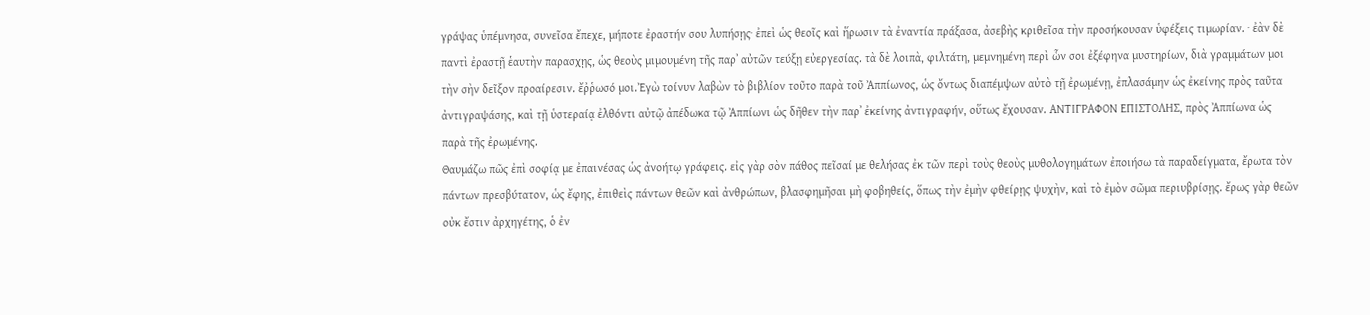γράψας ὑπέμνησα, συνεῖσα ἔπεχε, μήποτε ἐραστήν σου λυπήσῃς· ἐπεὶ ὡς θεοῖς καὶ ἥρωσιν τὰ ἐναντία πράξασα, ἀσεβὴς κριθεῖσα τὴν προσήκουσαν ὑφέξεις τιμωρίαν. · ἐὰν δὲ παντὶ ἐραστῇ ἑαυτὴν παρασχῃς, ὡς θεοὺς μιμουμένη τῆς παρ᾽ αὐτῶν τεύξῃ εὐεργεσίας. τὰ δὲ λοιπὰ, φιλτάτη, μεμνημένη περὶ ὧν σοι ἐξέφηνα μυστηρίων, διὰ γραμμάτων μοι τὴν σὴν δεῖξον προαίρεσιν. ἔῤῥωσό μοι.Ἐγὼ τοίνυν λαβὼν τὸ βιβλίον τοῦτο παρὰ τοῦ Ἀππίωνος, ὡς ὄντως διαπέμψων αὐτὸ τῇ ἐρωμένῃ, ἐπλασάμην ὡς ἐκείνης πρὸς ταῦτα ἀντιγραψάσης, καὶ τῇ ὑστεραίᾳ ἐλθόντι αὐτῷ ἀπέδωκα τῷ Ἀππίωνι ὡς δῆθεν τὴν παρ᾽ ἐκείνης ἀντιγραφήν, οὕτως ἔχουσαν. ΑΝΤΙΓΡΑΦΟΝ ΕΠΙΣΤΟΛΗΣ, πρὸς Ἀππίωνα ὡς παρὰ τῆς ἐρωμένης.
Θαυμάζω πῶς ἐπὶ σοφίᾳ με ἐπαινέσας ὡς ἀνοήτῳ γράφεις. εἰς γὰρ σὸν πάθος πεῖσαί με θελήσας ἐκ τῶν περὶ τοὺς θεοὺς μυθολογημάτων ἐποιήσω τὰ παραδείγματα, ἔρωτα τὸν πάντων πρεσβύτατον, ὡς ἔφης, ἐπιθεὶς πάντων θεῶν καὶ ἀνθρώπων, βλασφημῆσαι μὴ φοβηθείς, ὅπως τὴν ἐμὴν φθείρῃς ψυχὴν, καὶ τὸ ἐμὸν σῶμα περιυβρίσῃς. ἔρως γὰρ θεῶν οὐκ ἔστιν ἀρχηγέτης, ὁ ἐν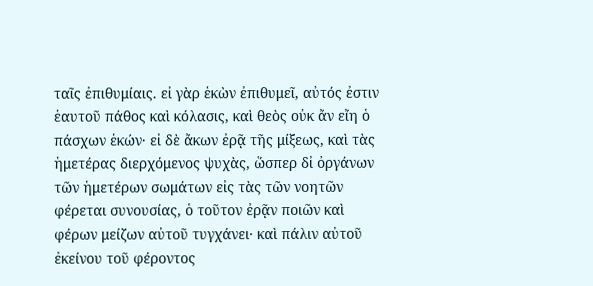ταῖς ἐπιθυμίαις. εἰ γὰρ ἑκὼν ἐπιθυμεῖ, αὐτός ἐστιν ἑαυτοῦ πάθος καὶ κόλασις, καὶ θεὸς οὐκ ἄν εἴη ὁ πάσχων ἑκών· εἰ δὲ ἄκων ἐρᾷ τῆς μίξεως, καὶ τὰς ἡμετέρας διερχόμενος ψυχὰς, ὥσπερ δἰ ὀργάνων τῶν ἡμετέρων σωμάτων εἰς τὰς τῶν νοητῶν φέρεται συνουσίας, ὁ τοῦτον ἐρᾷν ποιῶν καὶ φέρων μείζων αὐτοῦ τυγχάνει· καὶ πάλιν αὐτοῦ ἐκείνου τοῦ φέροντος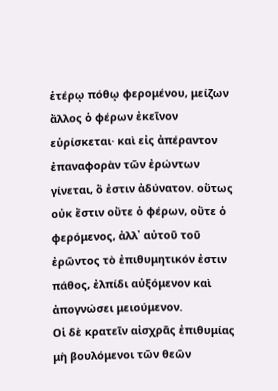ἑτέρῳ πόθῳ φερομένου, μείζων ἄλλος ὁ φέρων ἐκεῖνον εὑρίσκεται· καὶ εἰς ἀπέραντον ἐπαναφορὰν τῶν ἐρώντων γίνεται, ὅ ἐστιν ἀδύνατον. οὕτως οὐκ ἔστιν οὔτε ὁ φέρων, οὔτε ὁ φερόμενος, ἀλλ᾽ αὐτοῦ τοῦ ἐρῶντος τὸ ἐπιθυμητικόν ἐστιν πάθος, ἐλπίδι αὐξόμενον καὶ ἀπογνώσει μειούμενον.
Οἱ δὲ κρατεῖν αἰσχρᾶς ἐπιθυμίας μὴ βουλόμενοι τῶν θεῶν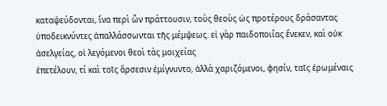καταψεύδονται, ἵνα περὶ ὧν πράττουσιν, τοὺς θεοὺς ὡς προτέρους δράσαντας ὑποδεικνύντες ἀπαλλάσσωνται τῆς μέμψεως. εἰ γὰρ παιδοποιΐας ἕνεκεν, καὶ οὐκ ἀσελγείας, οἱ λεγόμενοι θεοὶ τὰς μοιχείας
ἐπετέλουν, τί καὶ τοῖς ἄρσεσιν ἐμίγνυντο, ἀλλὰ χαριζόμενοι, φησίν, ταῖς ἐρωμέναις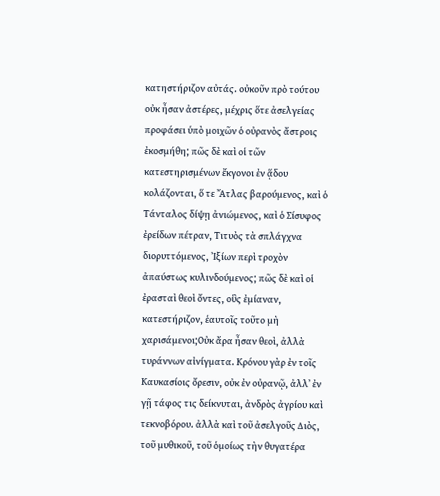κατηστήριζον αὐτάς. οὐκοῦν πρὸ τούτου οὐκ ἦσαν ἀστέρες, μέχρις ὅτε ἀσελγείας προφάσει ὑπὸ μοιχῶν ὁ οὐρανὸς ἄστροις ἐκοσμήθη; πῶς δὲ καὶ οἱ τῶν κατεστηρισμένων ἔκγονοι ἐν ᾅδου κολάζονται, ὅ τε Ἄτλας βαρούμενος, καὶ ὁ Τάνταλος δίψῃ ἀνιώμενος, καὶ ὁ Σίσυφος ἐρείδων πέτραν, Τιτυὸς τὰ σπλάγχνα διορυττόμενος, Ἰξίων περὶ τροχὸν ἀπαύστως κυλινδούμενος; πῶς δὲ καὶ οἱ ἐρασταὶ θεοὶ ὄντες, οὓς ἐμίαναν, κατεστήριζον, ἑαυτοῖς τοῦτο μὴ χαρισάμενοι;Οὐκ ἄρα ἦσαν θεοὶ, ἀλλὰ τυράννων αἰνίγματα. Κρόνου γὰρ ἐν τοῖς Καυκασίοις ὄρεσιν, οὐκ ἐν οὐρανῷ, ἀλλ᾽ ἐν γῇ τάφος τις δείκνυται, ἀνδρὸς ἀγρίου καὶ τεκνοβόρου. ἀλλὰ καὶ τοῦ ἀσελγοῦς Διὸς, τοῦ μυθικοῦ, τοῦ ὁμοίως τὴν θυγατέρα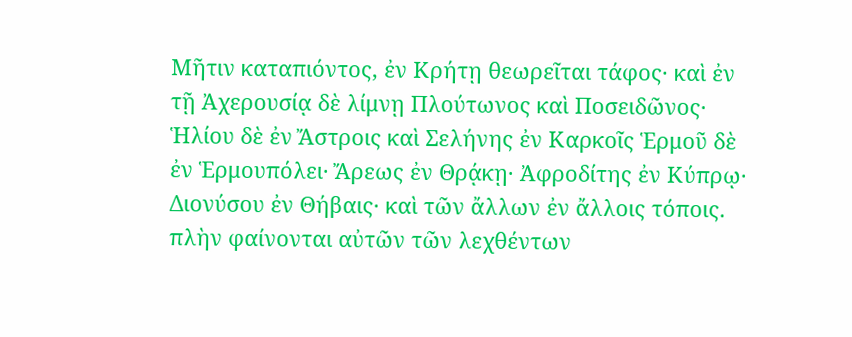Μῆτιν καταπιόντος, ἐν Κρήτῃ θεωρεῖται τάφος· καὶ ἐν τῇ Ἀχερουσίᾳ δὲ λίμνῃ Πλούτωνος καὶ Ποσειδῶνος· Ἡλίου δὲ ἐν Ἄστροις καὶ Σελήνης ἐν Καρκοῖς Ἑρμοῦ δὲ ἐν Ἑρμουπόλει· Ἄρεως ἐν Θρᾴκῃ· Ἀφροδίτης ἐν Κύπρῳ· Διονύσου ἐν Θήβαις· καὶ τῶν ἄλλων ἐν ἄλλοις τόποις. πλὴν φαίνονται αὐτῶν τῶν λεχθέντων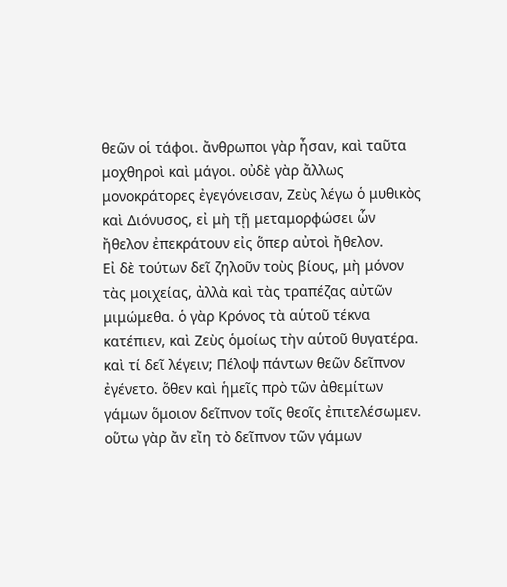θεῶν οἱ τάφοι. ἄνθρωποι γὰρ ἦσαν, καὶ ταῦτα μοχθηροὶ καὶ μάγοι. οὐδὲ γὰρ ἄλλως μονοκράτορες ἐγεγόνεισαν, Ζεὺς λέγω ὁ μυθικὸς καὶ Διόνυσος, εἰ μὴ τῇ μεταμορφώσει ὧν ἤθελον ἐπεκράτουν εἰς ὅπερ αὐτοὶ ἤθελον.
Εἰ δὲ τούτων δεῖ ζηλοῦν τοὺς βίους, μὴ μόνον τὰς μοιχείας, ἀλλὰ καὶ τὰς τραπέζας αὐτῶν μιμώμεθα. ὁ γὰρ Κρόνος τὰ αὑτοῦ τέκνα κατέπιεν, καὶ Ζεὺς ὁμοίως τὴν αὑτοῦ θυγατέρα. καὶ τί δεῖ λέγειν; Πέλοψ πάντων θεῶν δεῖπνον ἐγένετο. ὅθεν καὶ ἡμεῖς πρὸ τῶν ἀθεμίτων γάμων ὅμοιον δεῖπνον τοῖς θεοῖς ἐπιτελέσωμεν. οὕτω γὰρ ἄν εἴη τὸ δεῖπνον τῶν γάμων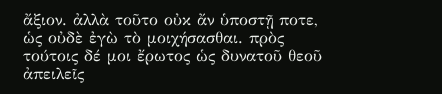ἄξιον. ἀλλὰ τοῦτο οὐκ ἄν ὑποστῇ ποτε, ὡς οὐδὲ ἐγὼ τὸ μοιχήσασθαι. πρὸς τούτοις δέ μοι ἔρωτος ὡς δυνατοῦ θεοῦ ἀπειλεῖς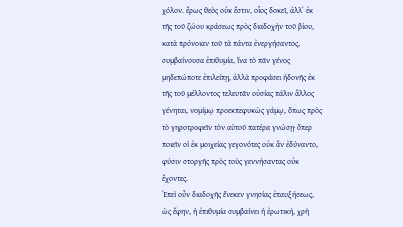χόλον. ἔρως θεὸς οὐκ ἔστιν, οἷος δοκεῖ, ἀλλ᾽ ἐκ τῆς τοῦ ζώου κράσεως πρὸς διαδοχὴν τοῦ βίου, κατὰ πρόνοιαν τοῦ τὰ πάντα ἐνεργήσαντος, συμβαίνουσα ἐπιθυμία, ἵνα τὸ πᾶν γένος μηδεπώποτε ἐπιλείπῃ, ἀλλὰ προφάσει ἡδονῆς ἐκ τῆς τοῦ μέλλοντος τελευτᾶν οὐσίας πάλιν ἄλλος γένηται, νομίμῳ προεκπεφυκὼς γάμῳ, ὅπως πρὸς τὸ γηροτροφεῖν τὸν αὑτοῦ πατέρα γνώσῃ· ὅπερ ποιεῖν οἱ ἐκ μοιχείας γεγονότες οὐκ ἂν ἐδύναντο, φύσιν στοργῆς πρὸς τοὺς γεννήσαντας οὐκ ἔχοντες.
Ἐπεὶ οὖν διαδοχῆς ἕνεκεν γνησίας ἐπαυξήσεως, ὡς ἔφην, ἡ ἐπιθυμία συμβαίνει ἡ ἐρωτική, χρὴ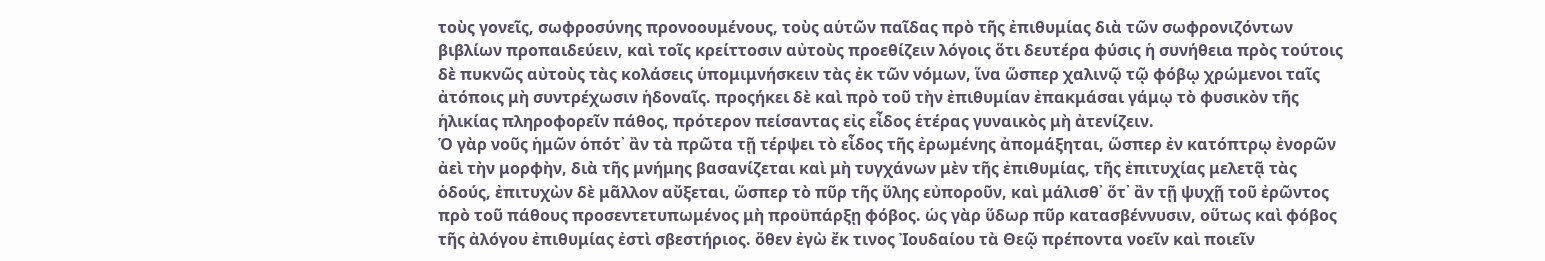τοὺς γονεῖς, σωφροσύνης προνοουμένους, τοὺς αὑτῶν παῖδας πρὸ τῆς ἐπιθυμίας διὰ τῶν σωφρονιζόντων βιβλίων προπαιδεύειν, καὶ τοῖς κρείττοσιν αὐτοὺς προεθίζειν λόγοις ὅτι δευτέρα φύσις ἡ συνήθεια πρὸς τούτοις δὲ πυκνῶς αὐτοὺς τὰς κολάσεις ὑπομιμνήσκειν τὰς ἐκ τῶν νόμων, ἵνα ὥσπερ χαλινῷ τῷ φόβῳ χρώμενοι ταῖς ἀτόποις μὴ συντρέχωσιν ἡδοναῖς. προςήκει δὲ καὶ πρὸ τοῦ τὴν ἐπιθυμίαν ἐπακμάσαι γάμῳ τὸ φυσικὸν τῆς ἡλικίας πληροφορεῖν πάθος, πρότερον πείσαντας εἰς εἶδος ἑτέρας γυναικὸς μὴ ἀτενίζειν.
Ὁ γὰρ νοῦς ἡμῶν ὁπότ᾽ ἂν τὰ πρῶτα τῇ τέρψει τὸ εἶδος τῆς ἐρωμένης ἀπομάξηται, ὥσπερ ἐν κατόπτρῳ ἐνορῶν ἀεὶ τὴν μορφὴν, διὰ τῆς μνήμης βασανίζεται καὶ μὴ τυγχάνων μὲν τῆς ἐπιθυμίας, τῆς ἐπιτυχίας μελετᾷ τὰς ὁδούς, ἐπιτυχὼν δὲ μᾶλλον αὔξεται, ὥσπερ τὸ πῦρ τῆς ὕλης εὐποροῦν, καὶ μάλισθ᾽ ὅτ᾽ ἂν τῇ ψυχῇ τοῦ ἐρῶντος πρὸ τοῦ πάθους προσεντετυπωμένος μὴ προϋπάρξῃ φόβος. ὡς γὰρ ὕδωρ πῦρ κατασβέννυσιν, οὕτως καὶ φόβος τῆς ἀλόγου ἐπιθυμίας ἐστὶ σβεστήριος. ὅθεν ἐγὼ ἔκ τινος Ἰουδαίου τὰ Θεῷ πρέποντα νοεῖν καὶ ποιεῖν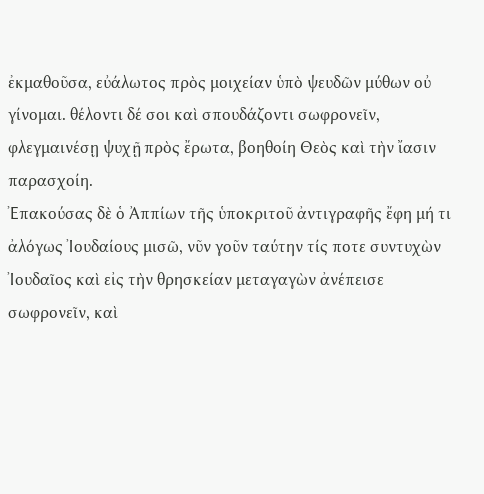ἐκμαθοῦσα, εὐάλωτος πρὸς μοιχείαν ὑπὸ ψευδῶν μύθων οὐ γίνομαι. θέλοντι δέ σοι καὶ σπουδάζοντι σωφρονεῖν, φλεγμαινέσῃ ψυχῇ πρὸς ἔρωτα, βοηθοίη Θεὸς καὶ τὴν ἴασιν παρασχοίη.
Ἐπακούσας δὲ ὁ Ἀππίων τῆς ὑποκριτοῦ ἀντιγραφῆς ἔφη μή τι ἀλόγως Ἰουδαίους μισῶ, νῦν γοῦν ταύτην τίς ποτε συντυχὼν Ἰουδαῖος καὶ εἰς τὴν θρησκείαν μεταγαγὼν ἀνέπεισε σωφρονεῖν, καὶ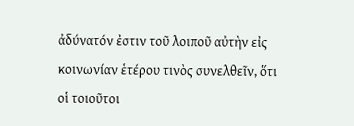ἀδύνατόν ἐστιν τοῦ λοιποῦ αὐτὴν εἰς κοινωνίαν ἑτέρου τινὸς συνελθεῖν, ὅτι οἱ τοιοῦτοι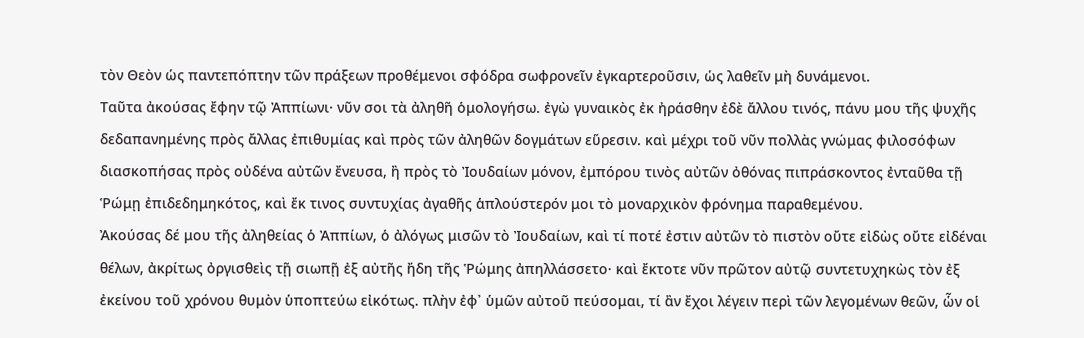τὸν Θεὸν ὡς παντεπόπτην τῶν πράξεων προθέμενοι σφόδρα σωφρονεῖν ἐγκαρτεροῦσιν, ὡς λαθεῖν μὴ δυνάμενοι.
Ταῦτα ἀκούσας ἔφην τῷ Ἀππίωνι· νῦν σοι τὰ ἀληθῆ ὁμολογήσω. ἐγὼ γυναικὸς ἐκ ἠράσθην ἐδὲ ἄλλου τινός, πάνυ μου τῆς ψυχῆς δεδαπανημένης πρὸς ἄλλας ἐπιθυμίας καὶ πρὸς τῶν ἀληθῶν δογμάτων εὕρεσιν. καὶ μέχρι τοῦ νῦν πολλὰς γνώμας φιλοσόφων διασκοπήσας πρὸς οὐδένα αὐτῶν ἔνευσα, ἢ πρὸς τὸ Ἰουδαίων μόνον, ἐμπόρου τινὸς αὐτῶν ὀθόνας πιπράσκοντος ἐνταῦθα τῇ Ῥώμῃ ἐπιδεδημηκότος, καὶ ἔκ τινος συντυχίας ἀγαθῆς ἁπλούστερόν μοι τὸ μοναρχικὸν φρόνημα παραθεμένου.
Ἀκούσας δέ μου τῆς ἀληθείας ὁ Ἀππίων, ὁ ἀλόγως μισῶν τὸ Ἰουδαίων, καὶ τί ποτέ ἐστιν αὐτῶν τὸ πιστὸν οὔτε εἰδὼς οὔτε εἰδέναι θέλων, ἀκρίτως ὀργισθεὶς τῇ σιωπῇ ἐξ αὐτῆς ἤδη τῆς Ῥώμης ἀπηλλάσσετο· καὶ ἔκτοτε νῦν πρῶτον αὐτῷ συντετυχηκὼς τὸν ἐξ ἐκείνου τοῦ χρόνου θυμὸν ὑποπτεύω εἰκότως. πλὴν ἐφ᾽ ὑμῶν αὐτοῦ πεύσομαι, τί ἂν ἔχοι λέγειν περὶ τῶν λεγομένων θεῶν, ὧν οἱ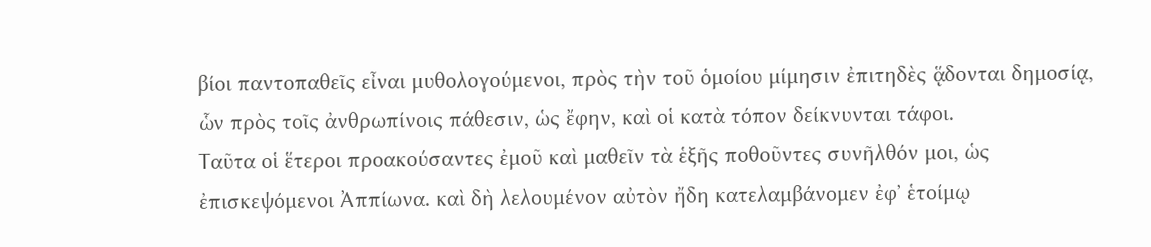βίοι παντοπαθεῖς εἶναι μυθολογούμενοι, πρὸς τὴν τοῦ ὁμοίου μίμησιν ἐπιτηδὲς ᾅδονται δημοσίᾳ, ὧν πρὸς τοῖς ἀνθρωπίνοις πάθεσιν, ὡς ἔφην, καὶ οἱ κατὰ τόπον δείκνυνται τάφοι.
Ταῦτα οἱ ἕτεροι προακούσαντες ἐμοῦ καὶ μαθεῖν τὰ ἑξῆς ποθοῦντες συνῆλθόν μοι, ὡς ἐπισκεψόμενοι Ἀππίωνα. καὶ δὴ λελουμένον αὐτὸν ἤδη κατελαμβάνομεν ἐφ᾽ ἑτοίμῳ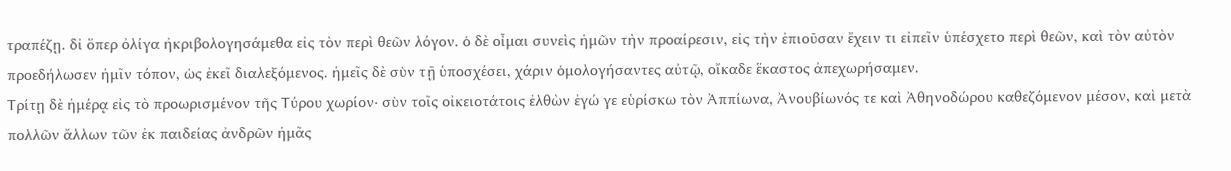τραπέζῃ. δἰ ὅπερ ὀλίγα ἠκριβολογησάμεθα εἰς τὸν περὶ θεῶν λόγον. ὁ δὲ οἶμαι συνεὶς ἡμῶν τὴν προαίρεσιν, εἰς τὴν ἐπιοῦσαν ἔχειν τι εἰπεῖν ὑπέσχετο περὶ θεῶν, καὶ τὸν αὐτὸν προεδήλωσεν ἡμῖν τόπον, ὡς ἐκεῖ διαλεξόμενος. ἡμεῖς δὲ σὺν τῇ ὑποσχέσει, χάριν ὁμολογήσαντες αὐτῷ, οἴκαδε ἕκαστος ἀπεχωρήσαμεν.
Τρίτῃ δὲ ἡμέρᾳ εἰς τὸ προωρισμένον τῆς Τύρου χωρίον· σὺν τοῖς οἰκειοτάτοις ἐλθὼν ἐγώ γε εὑρίσκω τὸν Ἀππίωνα, Ἀνουβίωνός τε καὶ Ἀθηνοδώρου καθεζόμενον μέσον, καὶ μετὰ πολλῶν ἄλλων τῶν ἐκ παιδείας ἀνδρῶν ἡμᾶς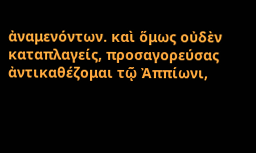ἀναμενόντων. καὶ ὅμως οὐδὲν καταπλαγείς, προσαγορεύσας ἀντικαθέζομαι τῷ Ἀππίωνι,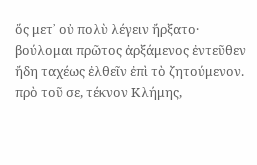ὅς μετ᾽ οὐ πολὺ λέγειν ἤρξατο· βούλομαι πρῶτος ἀρξάμενος ἐντεῦθεν ἤδη ταχέως ἐλθεῖν ἐπὶ τὸ ζητούμενον. πρὸ τοῦ σε, τέκνον Κλήμης,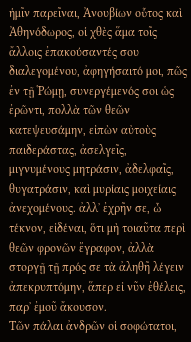ἡμῖν παρεῖναι, Ἀνουβίων οὗτος καὶ Ἀθηνόδωρος, οἱ χθὲς ἅμα τοῖς ἄλλοις ἐπακούσαντές σου διαλεγομένου, ἀφηγήσαιτό μοι, πῶς ἐν τῇ Ῥώμῃ, συνεργέμενός σοι ὡς ἐρῶντι, πολλὰ τῶν θεῶν κατεψευσάμην, εἰπὼν αὐτοὺς παιδεράστας, ἀσελγεῖς, μιγνυμένους μητράσιν, ἀδελφαῖς, θυγατράσιν, καὶ μυρίαις μοιχείαις ἀνεχομένους. ἀλλ᾽ ἐχρῆν σε, ὦ τέκνον, εἰδέναι, ὅτι μὴ τοιαῦτα περὶ θεῶν φρονῶν ἔγραφον, ἀλλὰ στοργῇ τῇ πρός σε τὰ ἀληθῆ λέγειν ἀπεκρυπτόμην, ἅπερ εἰ νῦν ἐθέλεις, παρ᾽ ἐμοῦ ἄκουσον.
Τῶν πάλαι ἀνδρῶν οἱ σοφώτατοι,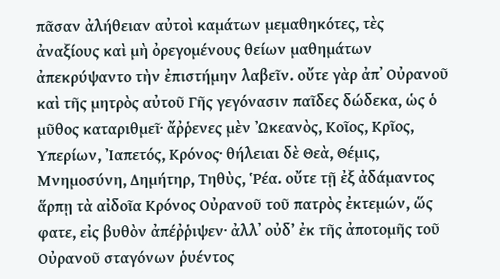πᾶσαν ἀλήθειαν αὐτοὶ καμάτων μεμαθηκότες, τὲς ἀναξίους καὶ μὴ ὀρεγομένους θείων μαθημάτων ἀπεκρύψαντο τὴν ἐπιστήμην λαβεῖν. οὔτε γὰρ ἀπ᾽ Οὐρανοῦ καὶ τῆς μητρὸς αὐτοῦ Γῆς γεγόνασιν παῖδες δώδεκα, ὡς ὁ μῦθος καταριθμεῖ· ἄῤῥενες μὲν Ὠκεανὸς, Κοῖος, Κρῖος, Υπερίων, Ἰαπετός, Κρόνος· θήλειαι δὲ Θεὰ, Θέμις, Μνημοσύνη, Δημήτηρ, Τηθὺς, Ῥέα. οὔτε τῇ ἐξ ἀδάμαντος ἅρπῃ τὰ αἰδοῖα Κρόνος Οὐρανοῦ τοῦ πατρὸς ἐκτεμών, ὥς φατε, εἰς βυθὸν ἀπέῤῥιψεν· ἀλλ᾽ οὐδ’ ἐκ τῆς ἀποτομῆς τοῦ Οὐρανοῦ σταγόνων ῥυέντος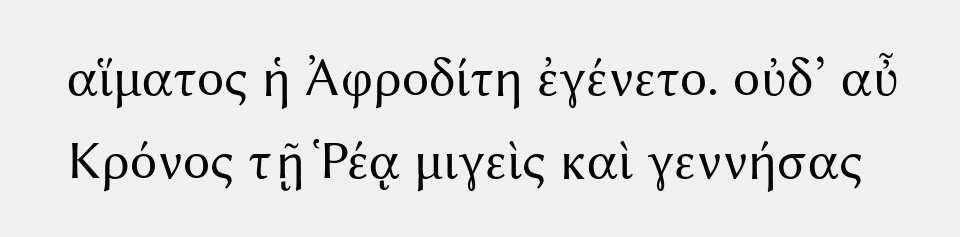αἵματος ἡ Ἀφροδίτη ἐγένετο. οὐδ’ αὖ Κρόνος τῇ Ῥέᾳ μιγεὶς καὶ γεννήσας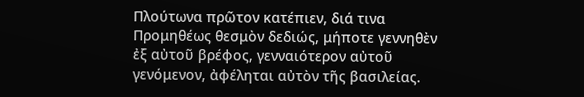Πλούτωνα πρῶτον κατέπιεν, διά τινα Προμηθέως θεσμὸν δεδιώς, μήποτε γεννηθὲν ἐξ αὐτοῦ βρέφος, γενναιότερον αὐτοῦ γενόμενον, ἀφέληται αὐτὸν τῆς βασιλείας.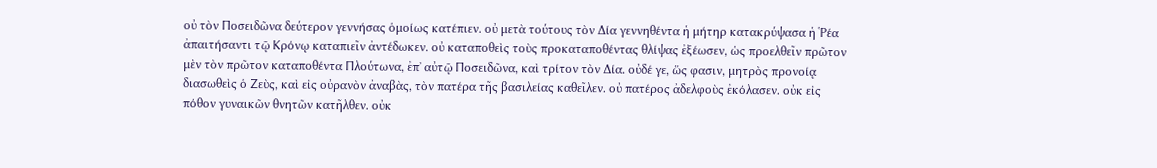οὐ τὸν Ποσειδῶνα δεύτερον γεννήσας ὁμοίως κατέπιεν. οὐ μετὰ τούτους τὸν Δία γεννηθέντα ἡ μήτηρ κατακρύψασα ἡ Ῥέα ἀπαιτήσαντι τῷ Κρόνῳ καταπιεῖν ἀντέδωκεν. οὐ καταποθεὶς τοὺς προκαταποθέντας θλίψας ἐξέωσεν, ὡς προελθεῖν πρῶτον μὲν τὸν πρῶτον καταποθέντα Πλούτωνα, ἐπ᾽ αὐτῷ Ποσειδῶνα, καὶ τρίτον τὸν Δία. οὐδέ γε, ὥς φασιν, μητρὸς προνοίᾳ διασωθεὶς ὁ Ζεὺς, καὶ εἰς οὐρανὸν ἀναβὰς, τὸν πατέρα τῆς βασιλείας καθεῖλεν. οὐ πατέρος ἀδελφοὺς ἐκόλασεν. οὐκ εἰς πόθον γυναικῶν θνητῶν κατῆλθεν. οὐκ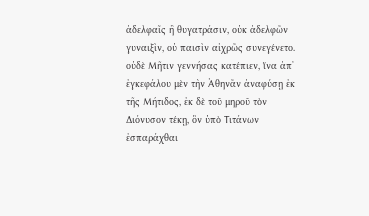ἀδελφαῖς ἢ θυγατράσιν, οὐκ ἀδελφῶν γυναιξὶν, οὐ παισὶν αἰχρῶς συνεγένετο. οὐδὲ Μῆτιν γεννήσας κατέπιεν, ἵνα ἀπ᾽ ἐγκεφάλου μὲν τὴν Ἀθηνᾶν ἀναφύσῃ ἐκ τῆς Μήτιδος, ἐκ δὲ τοῦ μηροῦ τὸν Διόνυσον τέκῃ, ὃν ὑπὸ Τιτάνων ἐσπαράχθαι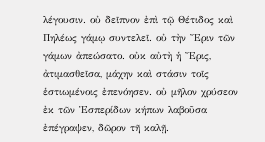λέγουσιν. οὐ δεῖπνον ἐπὶ τῷ Θέτιδος καὶ Πηλέως γάμῳ συντελεῖ. οὐ τὴν Ἔριν τῶν γάμων ἀπεώσατο. οὐκ αὐτὴ ἡ Ἔρις, ἀτιμασθεῖσα, μάχην καὶ στάσιν τοῖς ἑστιωμένοις ἐπενόησεν. οὐ μῆλον χρύσεον ἐκ τῶν Ἑσπερίδων κήπων λαβοῦσα ἐπέγραψεν, δῶρον τῆ καλῇ.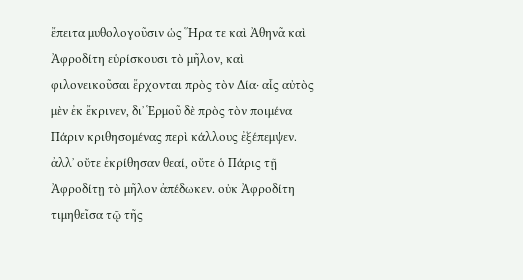ἔπειτα μυθολογοῦσιν ὡς Ἥρα τε καὶ Ἀθηνᾶ καὶ Ἀφροδίτη εὑρίσκουσι τὸ μῆλον, καὶ φιλονεικοῦσαι ἔρχονται πρὸς τὸν Δία· αἷς αὐτὸς μὲν ἐκ ἔκρινεν, δι᾽ Ἑρμοῦ δὲ πρὸς τὸν ποιμένα Πάριν κριθησομένας περὶ κάλλους ἐξέπεμψεν. ἀλλ᾽ οὔτε ἐκρίθησαν θεαί, οὔτε ὁ Πάρις τῇ Ἀφροδίτῃ τὸ μῆλον ἀπέδωκεν. οὐκ Ἀφροδίτη τιμηθεῖσα τῷ τῆς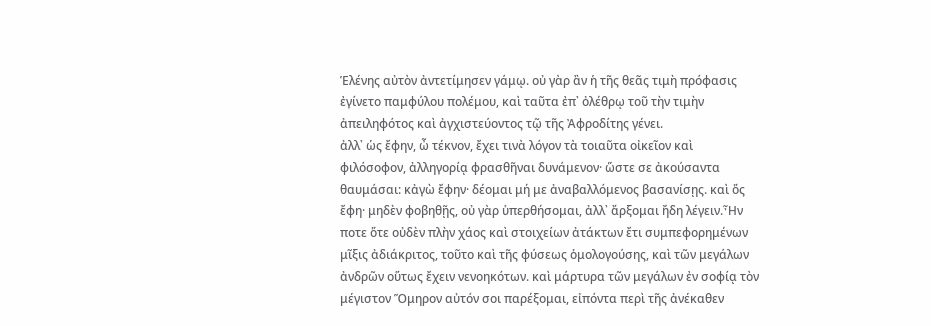Ἑλένης αὐτὸν ἀντετίμησεν γάμῳ. οὐ γὰρ ἂν ἡ τῆς θεᾶς τιμὴ πρόφασις ἐγίνετο παμφύλου πολέμου, καὶ ταῦτα ἐπ᾽ ὀλέθρῳ τοῦ τὴν τιμὴν ἀπειληφότος καὶ ἀγχιστεύοντος τῷ τῆς Ἀφροδίτης γένει.
ἀλλ᾽ ὡς ἔφην, ὦ τέκνον, ἔχει τινὰ λόγον τὰ τοιαῦτα οἰκεῖον καὶ φιλόσοφον, ἀλληγορίᾳ φρασθῆναι δυνάμενον· ὥστε σε ἀκούσαντα θαυμάσαι: κἀγὼ ἔφην· δέομαι μή με ἀναβαλλόμενος βασανίσῃς. καὶ ὅς ἔφη· μηδὲν φοβηθῇς, οὐ γὰρ ὑπερθήσομαι, ἀλλ᾽ ἄρξομαι ἤδη λέγειν.Ἦν ποτε ὅτε οὐδὲν πλὴν χάος καὶ στοιχείων ἀτάκτων ἔτι συμπεφορημένων μῖξις ἀδιάκριτος, τοῦτο καὶ τῆς φύσεως ὁμολογούσης, καὶ τῶν μεγάλων ἀνδρῶν οὕτως ἔχειν νενοηκότων. καὶ μάρτυρα τῶν μεγάλων ἐν σοφίᾳ τὸν μέγιστον Ὅμηρον αὐτόν σοι παρέξομαι, εἰπόντα περὶ τῆς ἀνέκαθεν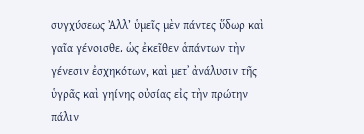συγχύσεως Ἀλλ’ ὑμεῖς μὲν πάντες ὕδωρ καὶ γαῖα γένοισθε. ὡς ἐκεῖθεν ἁπάντων τὴν γένεσιν ἐσχηκότων, καὶ μετ᾽ ἀνάλυσιν τῆς ὑγρᾶς καὶ γηίνης οὐσίας εἰς τὴν πρώτην πάλιν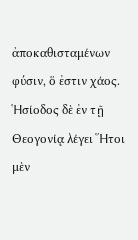ἀποκαθισταμένων φύσιν, ὅ ἐστιν χάος. Ἡσίοδος δὲ ἐν τῇ Θεογονίᾳ λέγει Ἥτοι μὲν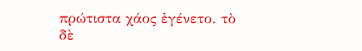πρώτιστα χάος ἐγένετο. τὸ δὲ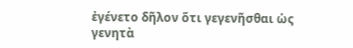ἐγένετο δῆλον ὅτι γεγενῆσθαι ὡς γενητὰ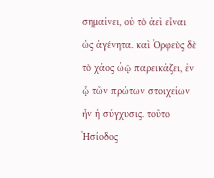σημαίνει, οὐ τὸ ἀεὶ εἶναι ὡς ἀγένητα. καὶ Ὀρφεὺς δὲ τὸ χάος ὠῷ παρεικάζει, ἐν ᾧ τῶν πρώτων στοιχείων ἦν ἡ σύγχυσις. τοῦτο Ἡσίοδος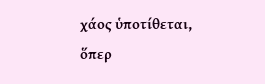χάος ὑποτίθεται, ὅπερ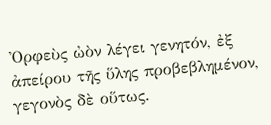Ὀρφεὺς ὠὸν λέγει γενητόν, ἐξ ἀπείρου τῆς ὕλης προβεβλημένον, γεγονὸς δὲ οὕτως.